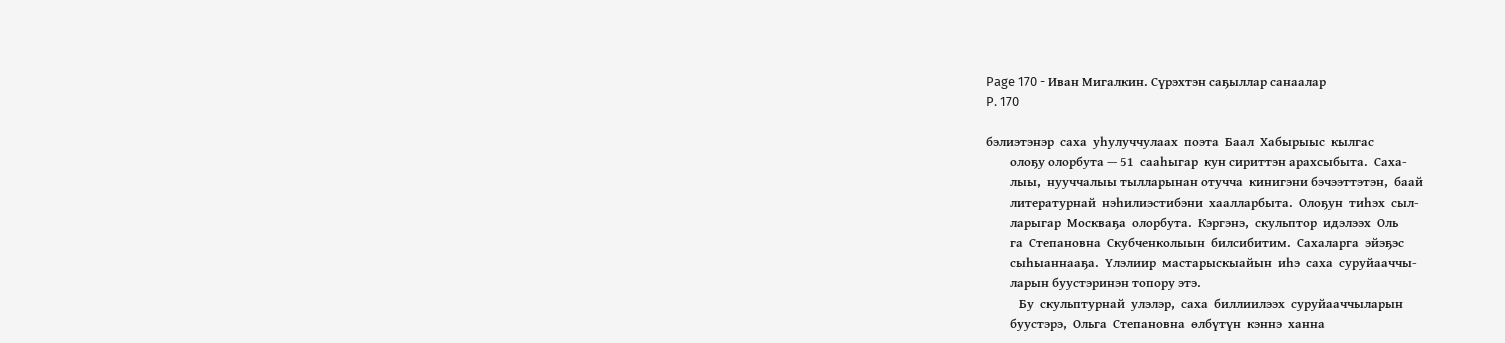Page 170 - Иван Мигалкин. Сүрэхтэн саҕыллар санаалар
P. 170

бэлиэтэнэр  саха  уһулуччулаах  поэта  Баал  Хабырыыс  кылгас
        олоҕу олорбута — 51  сааһыгар  кун сириттэн арахсыбыта.  Саха-
        лыы,  нууччалыы тылларынан отучча  кинигэни бэчээттэтэн,  баай
        литературнай  нэһилиэстибэни  хаалларбыта.  Олоҕун  тиһэх  сыл-
        ларыгар  Москваҕа  олорбута.  Кэргэнэ,  скульптор  идэлээх  Оль
        га  Степановна  Скубченколыын  билсибитим.  Сахаларга  эйэҕэс
        сыһыаннааҕа.  Үлэлиир  мастарыскыайын  иһэ  саха  суруйааччы-
        ларын буустэринэн топору этэ.
           Бу  скульптурнай  улэлэр,  саха  биллиилээх  суруйааччыларын
        буустэрэ,  Ольга  Степановна  өлбүтүн  кэннэ  ханна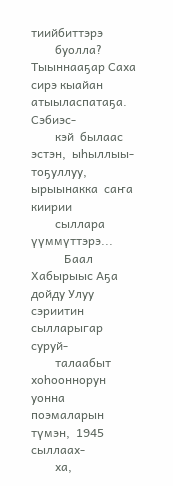тиийбиттэрэ
        буолла? Тыыннааҕар Саха сирэ кыайан атыыласпатаҕа.  Сэбиэс-
        кэй  былаас  эстэн,  ыһыллыы-тоҕуллуу,  ырыынакка  саҥа  киирии
        сыллара үүммүттэрэ...
           Баал Хабырыыс Аҕа дойду Улуу сэриитин сылларыгар суруй-
        талаабыт хоһооннорун уонна поэмаларын түмэн,  1945 сыллаах-
        ха,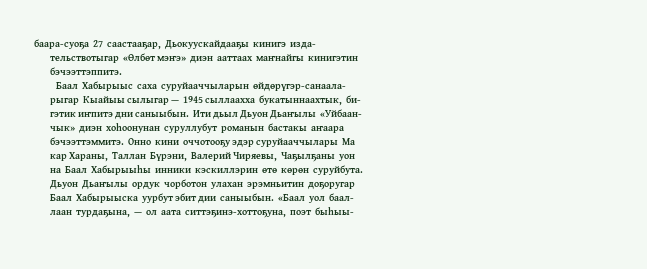баара-суоҕа  27  саастааҕар,  Дьокуускайдааҕы  кинигэ  изда-
        тельствотыгар  «Өлбөт мэҥэ»  диэн  ааттаах  маҥнайгы  кинигэтин
        бэчээттэппитэ.
           Баал  Хабырыыс  саха  суруйааччыларын  өйдөрүгэр-санаала-
        рыгар  Кыайыы сылыгар —  1945 сыллаахха  букатыннаахтык,  би-
        гэтик иҥпитэ дни саныыбын.  Ити дьыл Дьуон Дьаҥылы  «Уйбаан-
        чык»  диэн  хоһоонунан  суруллубут  романын  бастакы  аҥаара
        бэчээттэммитэ.  Онно  кини  оччотооҕу эдэр суруйааччылары  Ма
        кар Хараны,  Таллан  Бүрэни,  Валерий Чиряевы,  Чаҕылҕаны  уон
        на  Баал  Хабырыыһы  инники  кэскиллэрин  өтө  көрөн  суруйбута.
        Дьуон  Дьаҥылы  ордук  чорботон  улахан  эрэмньитин  доҕоругар
        Баал  Хабырыыска  уурбут эбит дии  саныыбын.  «Баал  уол  баал-
        лаан  турдаҕына,  —  ол  аата  ситтэҕинэ-хоттоҕуна,  поэт  быһыы-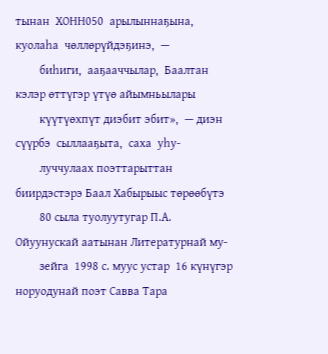тынан  ХОНН050  арылыннаҕына,  куолаһа  чөллөрүйдэҕинэ,  —
        биһиги,  ааҕааччылар,  Баалтан  кэлэр өттүгэр үтүө айымньылары
        күүтүөхпүт диэбит эбит»,  — диэн  сүүрбэ  сыллааҕыта,  саха  уһу-
        луччулаах поэттарыттан биирдэстэрэ Баал Хабырыыс төрөөбүтэ
        80 сыла туолуутугар П.А.  Ойуунускай аатынан Литературнай му-
        зейга  1998 с. муус устар  16 күнүгэр норуодунай поэт Савва Тара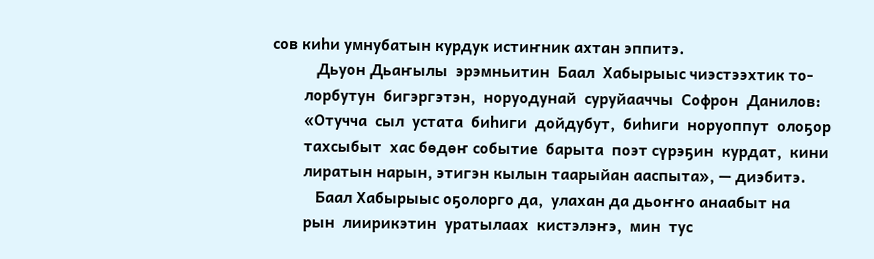сов киһи умнубатын курдук истиҥник ахтан эппитэ.
           Дьуон Дьаҥылы  эрэмньитин  Баал  Хабырыыс чиэстээхтик то-
        лорбутун  бигэргэтэн,  норуодунай  суруйааччы  Софрон  Данилов:
        «Отучча  сыл  устата  биһиги  дойдубут,  биһиги  норуоппут  олоҕор
        тахсыбыт  хас бөдөҥ событие  барыта  поэт сүрэҕин  курдат,  кини
        лиратын нарын, этигэн кылын таарыйан ааспыта», — диэбитэ.
           Баал Хабырыыс оҕолорго да,  улахан да дьоҥҥо анаабыт на
        рын  лиирикэтин  уратылаах  кистэлэҥэ,  мин  тус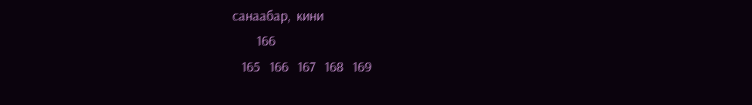санаабар,  кини
        166
   165   166   167   168   169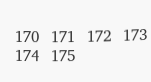170   171   172   173   174   175